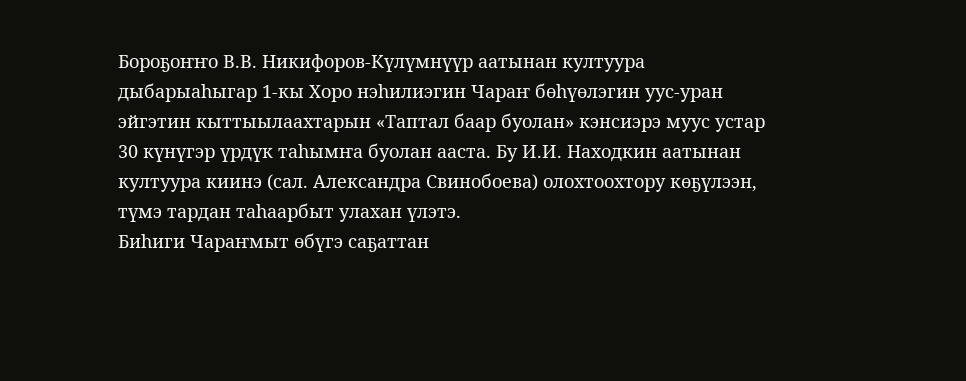Бороҕоҥҥо В.В. Никифоров-Күлүмнүүр аатынан култуура дыбарыаһыгар 1-кы Хоро нэһилиэгин Чараҥ бөһүөлэгин уус-уран эйгэтин кыттыылаахтарын «Таптал баар буолан» кэнсиэрэ муус устар 30 күнүгэр үрдүк таһымҥа буолан ааста. Бу И.И. Находкин аатынан култуура киинэ (сал. Александра Свинобоева) олохтоохтору көҕүлээн, түмэ тардан таһаарбыт улахан үлэтэ.
Биһиги Чараҥмыт өбүгэ саҕаттан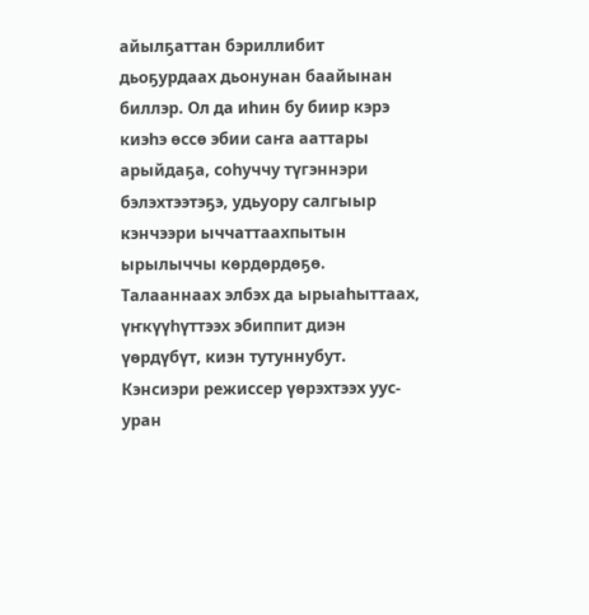айылҕаттан бэриллибит дьоҕурдаах дьонунан баайынан биллэр. Ол да иһин бу биир кэрэ киэһэ өссө эбии саҥа ааттары арыйдаҕа, соһуччу түгэннэри бэлэхтээтэҕэ, удьуору салгыыр кэнчээри ыччаттаахпытын ырылыччы көрдөрдөҕө. Талааннаах элбэх да ырыаһыттаах, үҥкүүһүттээх эбиппит диэн үөрдүбүт, киэн тутуннубут.
Кэнсиэри режиссер үөрэхтээх уус-уран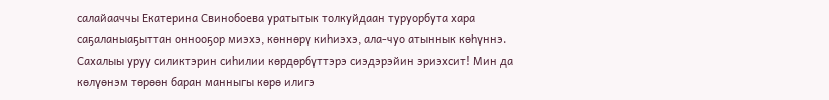салайааччы Екатерина Свинобоева уратытык толкуйдаан туруорбута хара саҕаланыаҕыттан оннооҕор миэхэ, көннөрү киһиэхэ, ала-чуо атыннык көһүннэ. Сахалыы уруу силиктэрин сиһилии көрдөрбүттэрэ сиэдэрэйин эриэхсит! Мин да көлүөнэм төрөөн баран манныгы көрө илигэ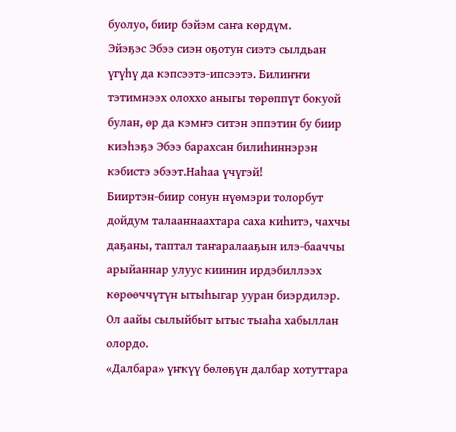буолуо, биир бэйэм саҥа көрдүм.
Эйэҕэс Эбээ сиэн оҕотун сиэтэ сылдьан үгүһү да кэпсээтэ-ипсээтэ. Билиҥҥи тэтимнээх олоххо аныгы төрөппүт бокуой булан, өр да кэмҥэ ситэн эппэтин бу биир киэһэҕэ Эбээ барахсан билиһиннэрэн кэбистэ эбээт.Наһаа үчүгэй!
Бииртэн-биир сонун нүөмэри толорбут дойдум талааннаахтара саха киһитэ, чахчы даҕаны, таптал таҥаралааҕын илэ-бааччы арыйаннар улуус киинин ирдэбиллээх көрөөччүтүн ытыһыгар ууран биэрдилэр. Ол аайы сылыйбыт ытыс тыаһа хабыллан олордо.
«Далбара» үҥкүү бөлөҕүн далбар хотуттара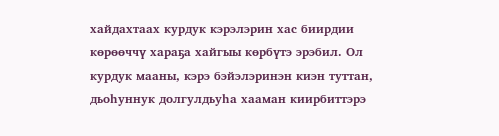хайдахтаах курдук кэрэлэрин хас биирдии көрөөччү хараҕа хайгыы көрбүтэ эрэбил. Ол курдук мааны, кэрэ бэйэлэринэн киэн туттан, дьоһуннук долгулдьуһа хааман киирбиттэрэ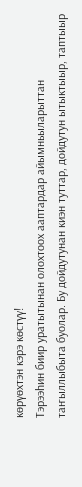көрүөхтэн кэрэ көстүү!
Тэрээһин биир уратытынан олохтоох ааптардар айымньыларыттан таҥыллыбыта буолар. Бу дойдутунан киэн туттар, дойдутун ытыктыыр, таптыыр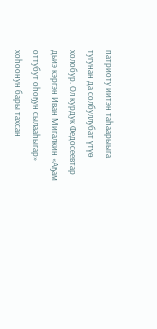патриоту иитэн таһаарыыга тугунан да солбуллубат үтүө холобур. Ол курдук Федосеевтар дьиэ кэргэн Иван Мигалкин «Аҕам оттубут оһоҕун сылааһыгар» хоһоонун бары тахсан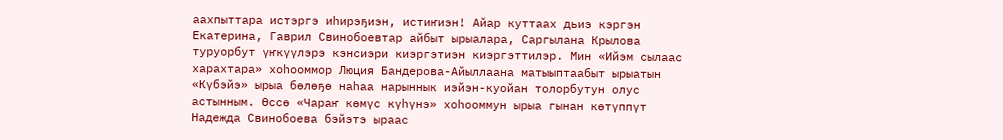аахпыттара истэргэ иһирэҕиэн, истиҥиэн! Айар куттаах дьиэ кэргэн Екатерина, Гаврил Свинобоевтар айбыт ырыалара, Саргылана Крылова туруорбут үҥкүүлэрэ кэнсиэри киэргэтиэн киэргэттилэр. Мин «Ийэм сылаас харахтара» хоһооммор Люция Бандерова-Айыллаана матыыптаабыт ырыатын «Күбэйэ» ырыа бөлөҕө наһаа нарыннык иэйэн-куойан толорбутун олус астынным. Өссө «Чараҥ көмүс күһүнэ» хоһооммун ырыа гынан көтүппүт Надежда Свинобоева бэйэтэ ыраас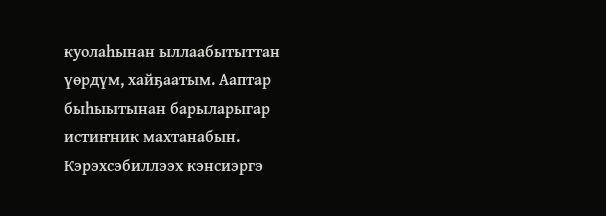куолаһынан ыллаабытыттан үөрдүм, хайҕаатым. Ааптар быһыытынан барыларыгар истиҥник махтанабын. Кэрэхсэбиллээх кэнсиэргэ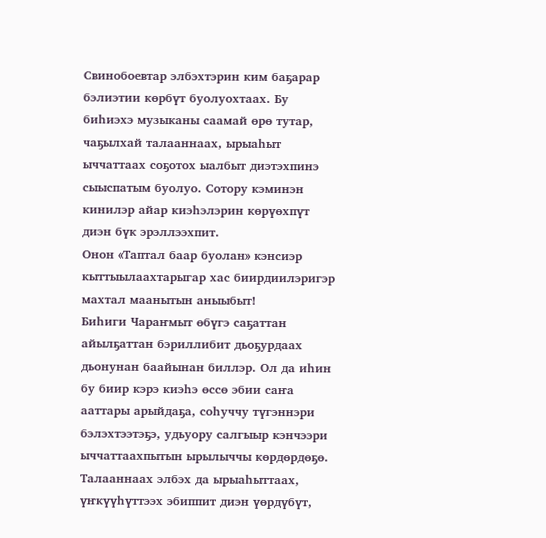Свинобоевтар элбэхтэрин ким баҕарар бэлиэтии көрбүт буолуохтаах. Бу биһиэхэ музыканы саамай өрө тутар, чаҕылхай талааннаах, ырыаһыт ыччаттаах соҕотох ыалбыт диэтэхпинэ сыыспатым буолуо. Сотору кэминэн кинилэр айар киэһэлэрин көрүөхпүт диэн бүк эрэллээхпит.
Онон «Таптал баар буолан» кэнсиэр кыттыылаахтарыгар хас биирдиилэригэр махтал маанытын аныыбыт!
Биһиги Чараҥмыт өбүгэ саҕаттан айылҕаттан бэриллибит дьоҕурдаах дьонунан баайынан биллэр. Ол да иһин бу биир кэрэ киэһэ өссө эбии саҥа ааттары арыйдаҕа, соһуччу түгэннэри бэлэхтээтэҕэ, удьуору салгыыр кэнчээри ыччаттаахпытын ырылыччы көрдөрдөҕө. Талааннаах элбэх да ырыаһыттаах, үҥкүүһүттээх эбиппит диэн үөрдүбүт,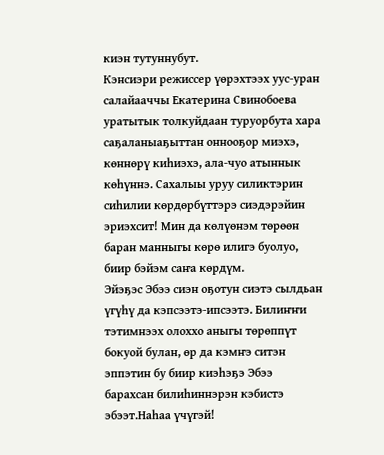киэн тутуннубут.
Кэнсиэри режиссер үөрэхтээх уус-уран салайааччы Екатерина Свинобоева уратытык толкуйдаан туруорбута хара саҕаланыаҕыттан оннооҕор миэхэ, көннөрү киһиэхэ, ала-чуо атыннык көһүннэ. Сахалыы уруу силиктэрин сиһилии көрдөрбүттэрэ сиэдэрэйин эриэхсит! Мин да көлүөнэм төрөөн баран манныгы көрө илигэ буолуо, биир бэйэм саҥа көрдүм.
Эйэҕэс Эбээ сиэн оҕотун сиэтэ сылдьан үгүһү да кэпсээтэ-ипсээтэ. Билиҥҥи тэтимнээх олоххо аныгы төрөппүт бокуой булан, өр да кэмҥэ ситэн эппэтин бу биир киэһэҕэ Эбээ барахсан билиһиннэрэн кэбистэ эбээт.Наһаа үчүгэй!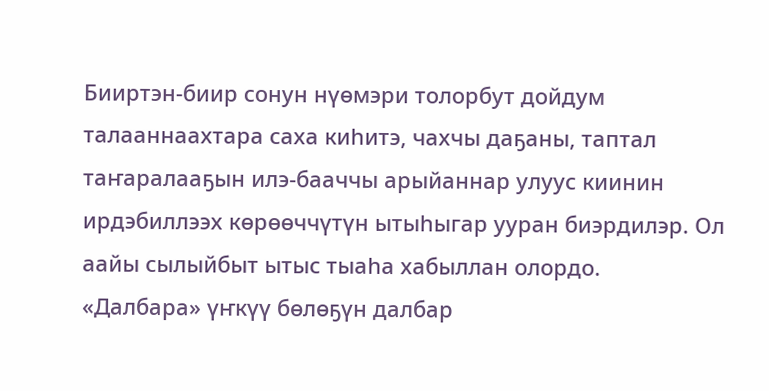Бииртэн-биир сонун нүөмэри толорбут дойдум талааннаахтара саха киһитэ, чахчы даҕаны, таптал таҥаралааҕын илэ-бааччы арыйаннар улуус киинин ирдэбиллээх көрөөччүтүн ытыһыгар ууран биэрдилэр. Ол аайы сылыйбыт ытыс тыаһа хабыллан олордо.
«Далбара» үҥкүү бөлөҕүн далбар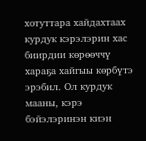хотуттара хайдахтаах курдук кэрэлэрин хас биирдии көрөөччү хараҕа хайгыы көрбүтэ эрэбил. Ол курдук мааны, кэрэ бэйэлэринэн киэн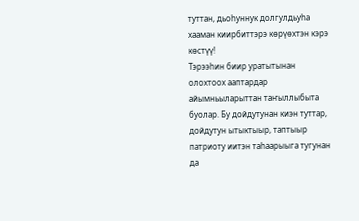туттан, дьоһуннук долгулдьуһа хааман киирбиттэрэ көрүөхтэн кэрэ көстүү!
Тэрээһин биир уратытынан олохтоох ааптардар айымньыларыттан таҥыллыбыта буолар. Бу дойдутунан киэн туттар, дойдутун ытыктыыр, таптыыр патриоту иитэн таһаарыыга тугунан да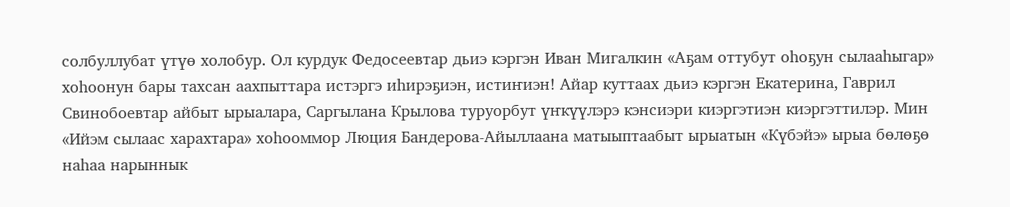солбуллубат үтүө холобур. Ол курдук Федосеевтар дьиэ кэргэн Иван Мигалкин «Аҕам оттубут оһоҕун сылааһыгар» хоһоонун бары тахсан аахпыттара истэргэ иһирэҕиэн, истиҥиэн! Айар куттаах дьиэ кэргэн Екатерина, Гаврил Свинобоевтар айбыт ырыалара, Саргылана Крылова туруорбут үҥкүүлэрэ кэнсиэри киэргэтиэн киэргэттилэр. Мин «Ийэм сылаас харахтара» хоһооммор Люция Бандерова-Айыллаана матыыптаабыт ырыатын «Күбэйэ» ырыа бөлөҕө наһаа нарыннык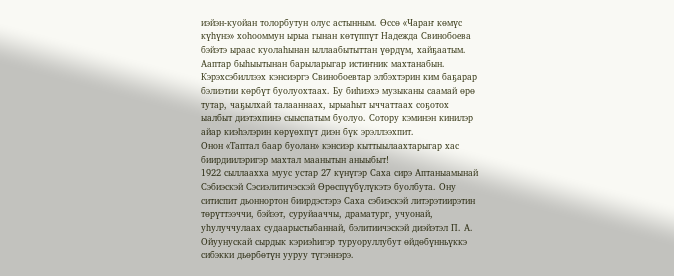иэйэн-куойан толорбутун олус астынным. Өссө «Чараҥ көмүс күһүнэ» хоһооммун ырыа гынан көтүппүт Надежда Свинобоева бэйэтэ ыраас куолаһынан ыллаабытыттан үөрдүм, хайҕаатым. Ааптар быһыытынан барыларыгар истиҥник махтанабын. Кэрэхсэбиллээх кэнсиэргэ Свинобоевтар элбэхтэрин ким баҕарар бэлиэтии көрбүт буолуохтаах. Бу биһиэхэ музыканы саамай өрө тутар, чаҕылхай талааннаах, ырыаһыт ыччаттаах соҕотох ыалбыт диэтэхпинэ сыыспатым буолуо. Сотору кэминэн кинилэр айар киэһэлэрин көрүөхпүт диэн бүк эрэллээхпит.
Онон «Таптал баар буолан» кэнсиэр кыттыылаахтарыгар хас биирдиилэригэр махтал маанытын аныыбыт!
1922 сыллаахха муус устар 27 күнүгэр Саха сирэ Аптаныамынай Сэбиэскэй Сэсиэлитичэскэй Өрөспүүбүлүкэтэ буолбута. Ону ситиспит дьоннортон биирдэстэрэ Саха сэбиэскэй литэрэтиирэтин төрүттээччи, бэйээт, суруйааччы, драматург, учуонай, уһулуччулаах судаарыстыбаннай, бэлитиичэскэй диэйэтэл П. А. Ойуунускай сырдык кэриэһигэр туруоруллубут өйдөбүнньүккэ сибэкки дьөрбөтүн ууруу түгэннэрэ.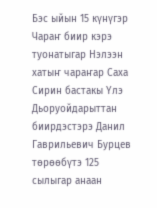Бэс ыйын 15 күнүгэр Чараҥ биир кэрэ туонатыгар Нэлээн хатыҥ чараҥар Саха Сирин бастакы Үлэ Дьоруойдарыттан биирдэстэрэ Данил Гаврильевич Бурцев төрөөбүтэ 125 сылыгар анаан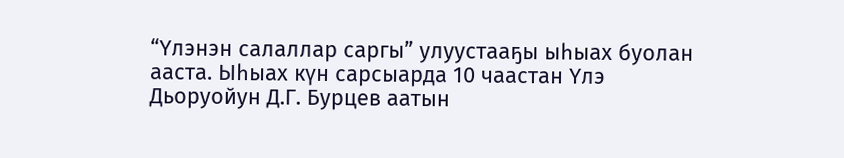“Үлэнэн салаллар саргы” улуустааҕы ыһыах буолан ааста. Ыһыах күн сарсыарда 10 чаастан Үлэ Дьоруойун Д.Г. Бурцев аатын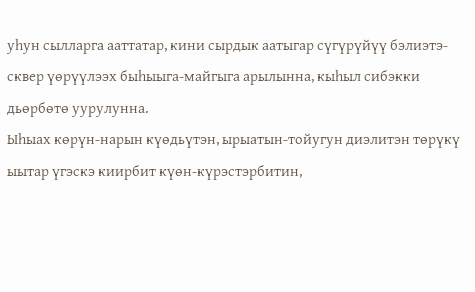уһун сылларга ааттатар, кини сырдык аатыгар сүгүрүйүү бэлиэтэ-сквер үөрүүлээх быһыыга-майгыга арылынна, кыһыл сибэкки дьөрбөтө уурулунна.
Ыһыах көрүн-нарын күөдьүтэн, ырыатын-тойугун диэлитэн төрүкү ыытар үгэскэ киирбит күөн-күрэстэрбитин,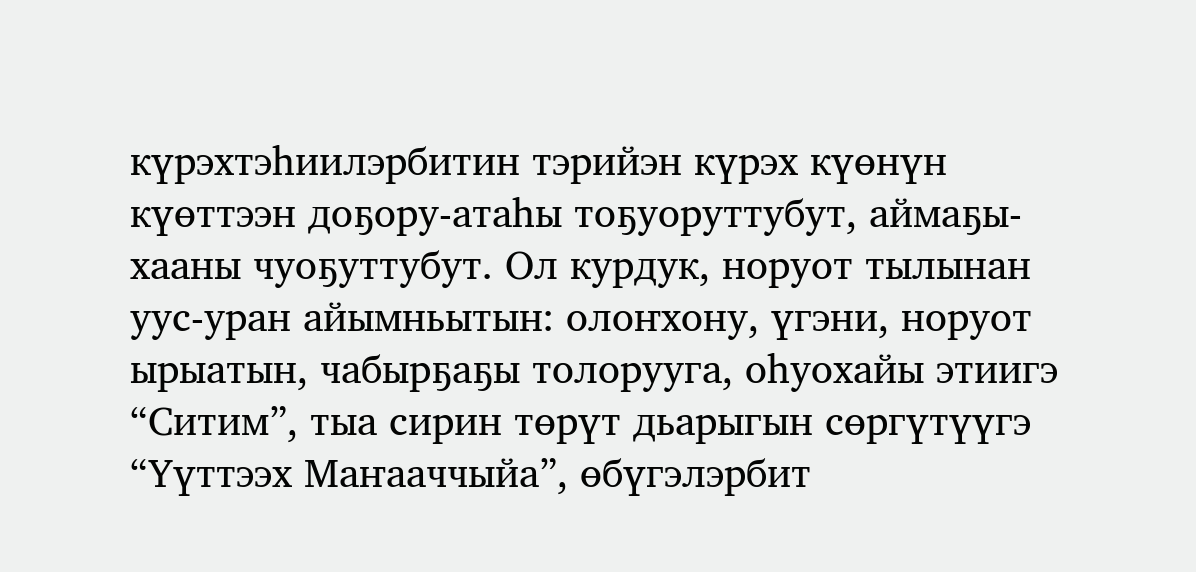күрэхтэһиилэрбитин тэрийэн күрэх күөнүн күөттээн доҕору-атаһы тоҕуоруттубут, аймаҕы-хааны чуоҕуттубут. Ол курдук, норуот тылынан уус-уран айымньытын: олоҥхону, үгэни, норуот ырыатын, чабырҕаҕы толорууга, оһуохайы этиигэ “Ситим”, тыа сирин төрүт дьарыгын сөргүтүүгэ “Үүттээх Маҥааччыйа”, өбүгэлэрбит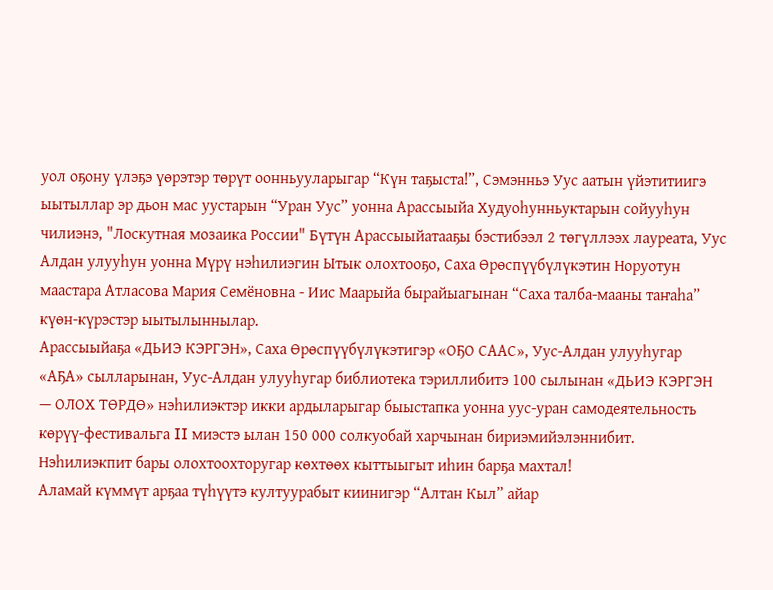уол оҕону үлэҕэ үөрэтэр төрүт оонньууларыгар “Күн таҕыста!”, Сэмэнньэ Уус аатын үйэтитиигэ ыытыллар эр дьон мас уустарын “Уран Уус” уонна Арассыыйа Худуоһунньуктарын сойууһун чилиэнэ, "Лоскутная мозаика России" Бүтүн Арассыыйатааҕы бэстибээл 2 төгүллээх лауреата, Уус Алдан улууһун уонна Мүрү нэһилиэгин Ытык олохтооҕо, Саха Өрөспүүбүлүкэтин Норуотун маастара Атласова Мария Семёновна - Иис Маарыйа бырайыагынан “Саха талба-мааны таҥаһа” күөн-күрэстэр ыытылыннылар.
Арассыыйаҕа «ДЬИЭ КЭРГЭН», Саха Өрөспүүбүлүкэтигэр «ОҔО СААС», Уус-Алдан улууһугар «АҔА» сылларынан, Уус-Алдан улууһугар библиотека тэриллибитэ 100 сылынан «ДЬИЭ КЭРГЭН — ОЛОХ ТӨРДӨ» нэһилиэктэр икки ардыларыгар быыстапка уонна уус-уран самодеятельность көрүү-фестивальга II миэстэ ылан 150 000 солкуобай харчынан бириэмийэлэннибит.
Нэһилиэкпит бары олохтоохторугар көхтөөх кыттыыгыт иһин барҕа махтал!
Аламай күммүт арҕаа түһүүтэ култуурабыт киинигэр “Алтан Кыл” айар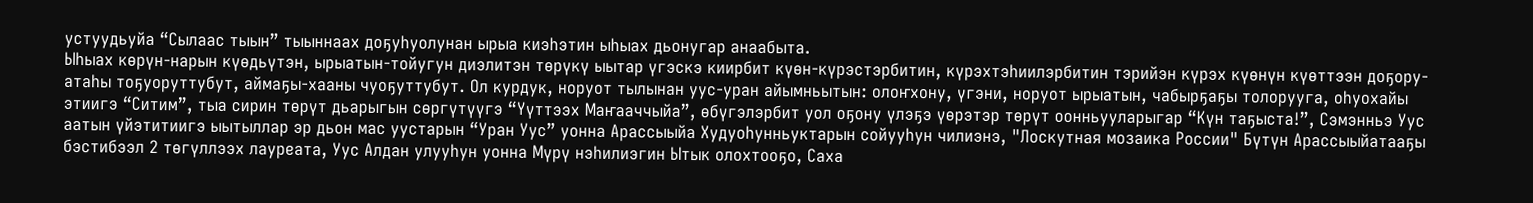устуудьуйа “Сылаас тыын” тыыннаах доҕуһуолунан ырыа киэһэтин ыһыах дьонугар анаабыта.
Ыһыах көрүн-нарын күөдьүтэн, ырыатын-тойугун диэлитэн төрүкү ыытар үгэскэ киирбит күөн-күрэстэрбитин, күрэхтэһиилэрбитин тэрийэн күрэх күөнүн күөттээн доҕору-атаһы тоҕуоруттубут, аймаҕы-хааны чуоҕуттубут. Ол курдук, норуот тылынан уус-уран айымньытын: олоҥхону, үгэни, норуот ырыатын, чабырҕаҕы толорууга, оһуохайы этиигэ “Ситим”, тыа сирин төрүт дьарыгын сөргүтүүгэ “Үүттээх Маҥааччыйа”, өбүгэлэрбит уол оҕону үлэҕэ үөрэтэр төрүт оонньууларыгар “Күн таҕыста!”, Сэмэнньэ Уус аатын үйэтитиигэ ыытыллар эр дьон мас уустарын “Уран Уус” уонна Арассыыйа Худуоһунньуктарын сойууһун чилиэнэ, "Лоскутная мозаика России" Бүтүн Арассыыйатааҕы бэстибээл 2 төгүллээх лауреата, Уус Алдан улууһун уонна Мүрү нэһилиэгин Ытык олохтооҕо, Саха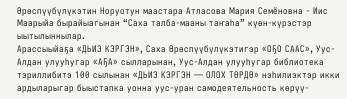Өрөспүүбүлүкэтин Норуотун маастара Атласова Мария Семёновна - Иис Маарыйа бырайыагынан “Саха талба-мааны таҥаһа” күөн-күрэстэр ыытылыннылар.
Арассыыйаҕа «ДЬИЭ КЭРГЭН», Саха Өрөспүүбүлүкэтигэр «ОҔО СААС», Уус-Алдан улууһугар «АҔА» сылларынан, Уус-Алдан улууһугар библиотека тэриллибитэ 100 сылынан «ДЬИЭ КЭРГЭН — ОЛОХ ТӨРДӨ» нэһилиэктэр икки ардыларыгар быыстапка уонна уус-уран самодеятельность көрүү-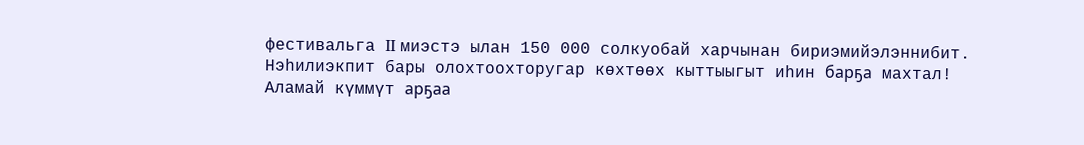фестивальга II миэстэ ылан 150 000 солкуобай харчынан бириэмийэлэннибит.
Нэһилиэкпит бары олохтоохторугар көхтөөх кыттыыгыт иһин барҕа махтал!
Аламай күммүт арҕаа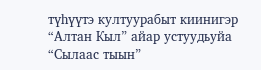түһүүтэ култуурабыт киинигэр “Алтан Кыл” айар устуудьуйа “Сылаас тыын”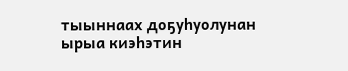тыыннаах доҕуһуолунан ырыа киэһэтин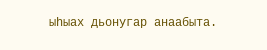ыһыах дьонугар анаабыта.